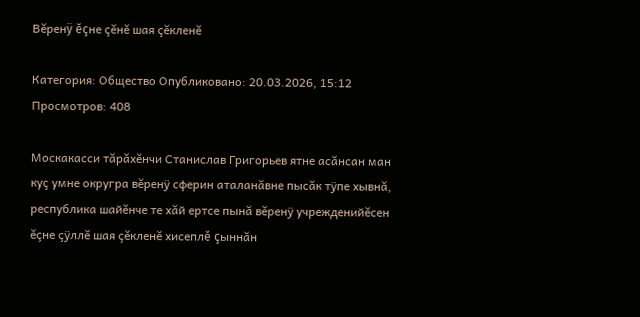Вĕренÿ ĕçне çĕнĕ шая çĕкленĕ

Категория: Общество Опубликовано: 20.03.2026, 15:12 Просмотров: 408

Москакасси тăрăхĕнчи Станислав Григорьев ятне асăнсан ман куç умне округра вĕренÿ сферин аталанăвне пысăк тÿпе хывнă, республика шайĕнче те хăй ертсе пынă вĕренÿ учрежденийĕсен ĕçне çÿллĕ шая çĕкленĕ хисеплĕ çыннăн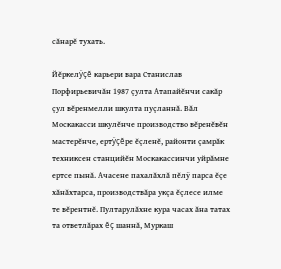сăнарĕ тухать.

Йĕркелÿçĕ карьери вара Станислав Порфирьевичăн 1987 çулта Атапайĕнчи сакăр çул вĕренмелли шкулта пуçланнă. Вăл Москакасси шкулĕнче производство вĕренĕвĕн мастерĕнче, ертÿçĕре ĕçленĕ, районти çамрăк техниксен станцийĕн Москакассинчи уйрăмне ертсе пынă. Ачасене пахалăхлă пĕлÿ парса ĕçе хăнăхтарса, производствăра укçа ĕçлесе илме те вĕрентнĕ. Пултарулăхне кура часах ăна татах та ответлăрах ĕç шаннă, Муркаш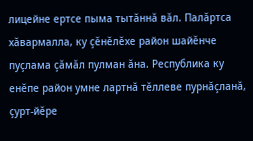лицейне ертсе пыма тытăннă вăл. Палăртса хăвармалла, ку çĕнĕлĕхе район шайĕнче пуçлама çăмăл пулман ăна. Республика ку енĕпе район умне лартнă тĕллеве пурнăçланă, çурт-йĕре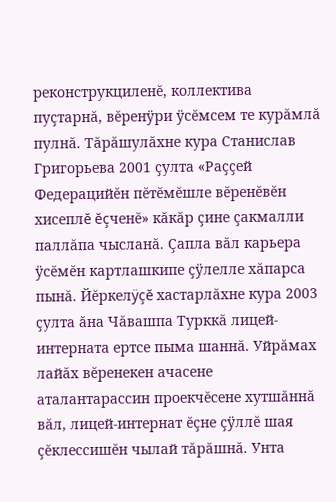реконструкциленĕ, коллектива пуçтарнă, вĕренÿри ÿсĕмсем те курăмлă пулнă. Тăрăшулăхне кура Станислав Григорьева 2001 çулта «Раççей Федерацийĕн пĕтĕмĕшле вĕренĕвĕн хисеплĕ ĕçченĕ» кăкăр çине çакмалли паллăпа чысланă. Çапла вăл карьера ÿсĕмĕн картлашкипе çÿлелле хăпарса пынă. Йĕркелÿçĕ хастарлăхне кура 2003 çулта ăна Чăвашпа Турккă лицей-интерната ертсе пыма шаннă. Уйрăмах лайăх вĕренекен ачасене аталантарассин проекчĕсене хутшăннă вăл, лицей-интернат ĕçне çÿллĕ шая çĕклессишĕн чылай тăрăшнă. Унта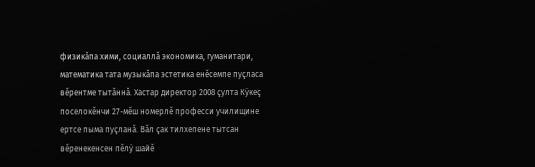физикăпа хими, социаллă экономика, гуманитари, математика тата музыкăпа эстетика енĕсемпе пуçласа вĕрентме тытăннă. Хастар директор 2008 çулта Кÿкеç поселокĕнчи 27-мĕш номерлĕ професси училищине ертсе пыма пуçланă. Вăл çак тилхепене тытсан вĕренекенсен пĕлÿ шайĕ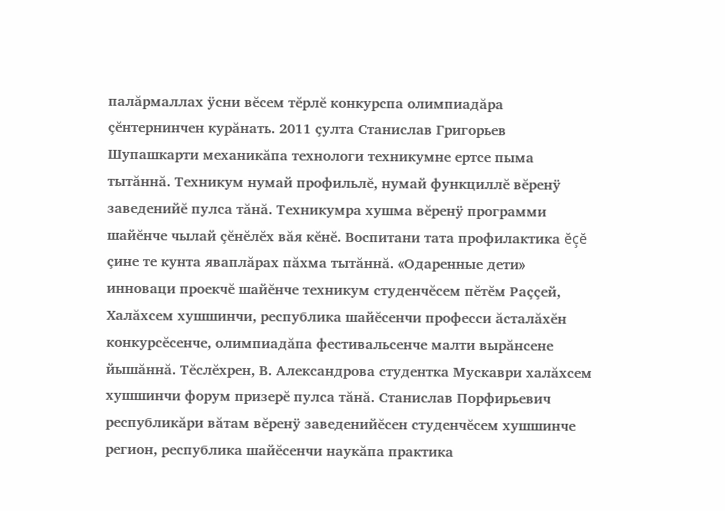палăрмаллах ÿсни вĕсем тĕрлĕ конкурспа олимпиадăра çĕнтернинчен курăнать. 2011 çулта Станислав Григорьев Шупашкарти механикăпа технологи техникумне ертсе пыма тытăннă. Техникум нумай профильлĕ, нумай функциллĕ вĕренÿ заведенийĕ пулса тăнă. Техникумра хушма вĕренÿ программи шайĕнче чылай çĕнĕлĕх вăя кĕнĕ. Воспитани тата профилактика ĕçĕ çине те кунта яваплăрах пăхма тытăннă. «Одаренные дети» инноваци проекчĕ шайĕнче техникум студенчĕсем пĕтĕм Раççей, Халăхсем хушшинчи, республика шайĕсенчи професси ăсталăхĕн конкурсĕсенче, олимпиадăпа фестивальсенче малти вырăнсене йышăннă. Тĕслĕхрен, В. Александрова студентка Мускаври халăхсем хушшинчи форум призерĕ пулса тăнă. Станислав Порфирьевич республикăри вăтам вĕренÿ заведенийĕсен студенчĕсем хушшинче регион, республика шайĕсенчи наукăпа практика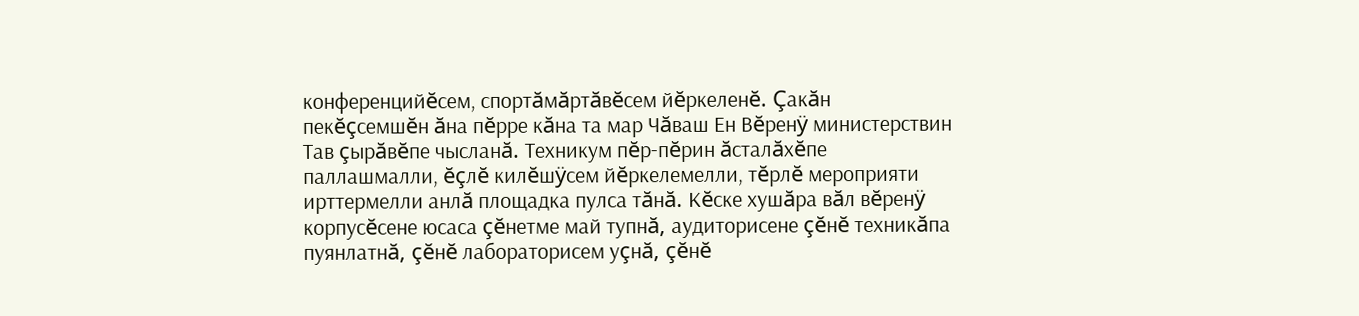конференцийĕсем, спортăмăртăвĕсем йĕркеленĕ. Çакăн пекĕçсемшĕн ăна пĕрре кăна та мар Чăваш Ен Вĕренÿ министерствин Тав çырăвĕпе чысланă. Техникум пĕр-пĕрин ăсталăхĕпе паллашмалли, ĕçлĕ килĕшÿсем йĕркелемелли, тĕрлĕ мероприяти ирттермелли анлă площадка пулса тăнă. Кĕске хушăра вăл вĕренÿ корпусĕсене юсаса çĕнетме май тупнă, аудиторисене çĕнĕ техникăпа пуянлатнă, çĕнĕ лабораторисем уçнă, çĕнĕ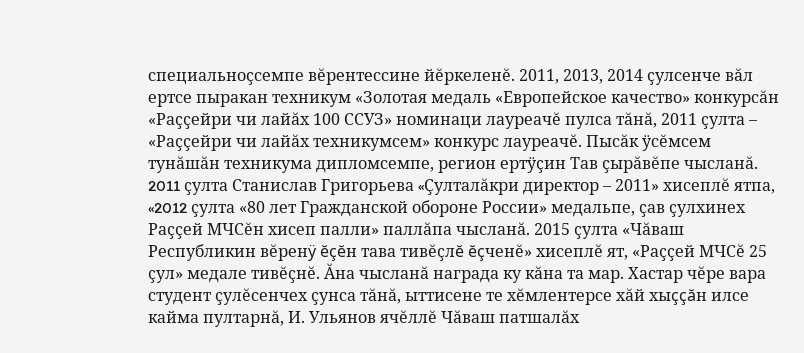специальноçсемпе вĕрентессине йĕркеленĕ. 2011, 2013, 2014 çулсенче вăл ертсе пыракан техникум «Золотая медаль «Европейское качество» конкурсăн «Раççейри чи лайăх 100 ССУЗ» номинаци лауреачĕ пулса тăнă, 2011 çулта – «Раççейри чи лайăх техникумсем» конкурс лауреачĕ. Пысăк ÿсĕмсем тунăшăн техникума дипломсемпе, регион ертÿçин Тав çырăвĕпе чысланă. 2011 çулта Станислав Григорьева «Çулталăкри директор – 2011» хисеплĕ ятпа, «2012 çулта «80 лет Гражданской обороне России» медальпе, çав çулхинех Раççей МЧСĕн хисеп палли» паллăпа чысланă. 2015 çулта «Чăваш Республикин вĕренÿ ĕçĕн тава тивĕçлĕ ĕçченĕ» хисеплĕ ят, «Раççей МЧСĕ 25 çул» медале тивĕçнĕ. Ăна чысланă награда ку кăна та мар. Хастар чĕре вара студент çулĕсенчех çунса тăнă, ыттисене те хĕмлентерсе хăй хыççăн илсе кайма пултарнă, И. Ульянов ячĕллĕ Чăваш патшалăх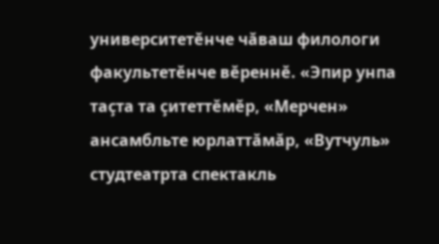университетĕнче чăваш филологи факультетĕнче вĕреннĕ. «Эпир унпа таçта та çитеттĕмĕр, «Мерчен» ансамбльте юрлаттăмăр, «Вутчуль» студтеатрта спектакль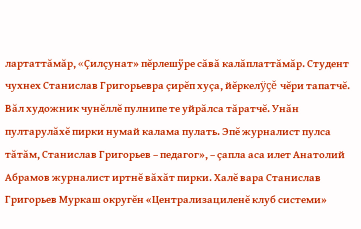лартаттăмăр, «Çилçунат» пĕрлешÿре сăвă калăплаттăмăр. Студент чухнех Станислав Григорьевра çирĕп хуçа, йĕркелÿçĕ чĕри тапатчĕ. Вăл художник чунĕллĕ пулнипе те уйрăлса тăратчĕ. Унăн пултарулăхĕ пирки нумай калама пулать. Эпĕ журналист пулса тăтăм, Станислав Григорьев – педагог», – çапла аса илет Анатолий Абрамов журналист иртнĕ вăхăт пирки. Халĕ вара Станислав Григорьев Муркаш округĕн «Централизациленĕ клуб системи»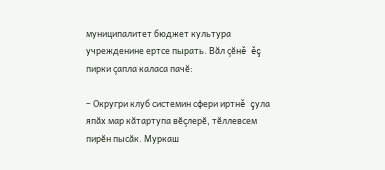муниципалитет бюджет культура учрежденине ертсе пырать. Вăл çĕнĕ ĕç пирки çапла каласа пачĕ:

– Округри клуб системин сфери иртнĕ çула япăх мар кăтартупа вĕçлерĕ, тĕллевсем пирĕн пысăк. Муркаш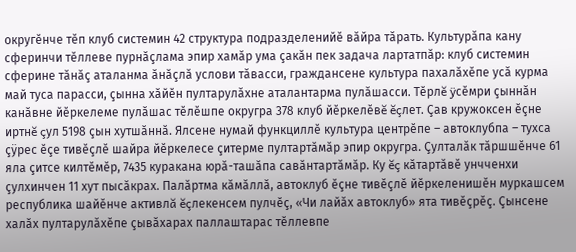округĕнче тĕп клуб системин 42 структура подразделенийĕ вăйра тăрать. Культурăпа кану сферинчи тĕллеве пурнăçлама эпир хамăр ума çакăн пек задача лартатпăр: клуб системин сферине тăнăç аталанма ăнăçлă услови тăвасси, граждансене культура пахалăхĕпе усă курма май туса парасси, çынна хăйĕн пултарулăхне аталантарма пулăшасси. Тĕрлĕ ÿсĕмри çыннăн канăвне йĕркелеме пулăшас тĕлĕшпе округра 378 клуб йĕркелĕвĕ ĕçлет. Çав кружоксен ĕçне иртнĕ çул 5198 çын хутшăннă. Ялсене нумай функциллĕ культура центрĕпе – автоклубпа – тухса çÿрес ĕçе тивĕçлĕ шайра йĕркелесе çитерме пултартăмăр эпир округра. Çулталăк тăршшĕнче 61 яла çитсе килтĕмĕр, 7435 куракана юрă-ташăпа савăнтартăмăр. Ку ĕç кăтартăвĕ унчченхи çулхинчен 11 хут пысăкрах. Палăртма кăмăллă, автоклуб ĕçне тивĕçлĕ йĕркеленишĕн муркашсем республика шайĕнче активлă ĕçлекенсем пулчĕç, «Чи лайăх автоклуб» ята тивĕçрĕç. Çынсене халăх пултарулăхĕпе çывăхарах паллаштарас тĕллевпе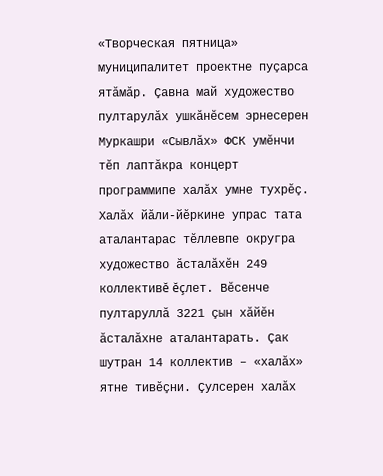«Творческая пятница» муниципалитет проектне пуçарса ятăмăр. Çавна май художество пултарулăх ушкăнĕсем эрнесерен Муркашри «Сывлăх» ФСК умĕнчи тĕп лаптăкра концерт программипе халăх умне тухрĕç. Халăх йăли-йĕркине упрас тата аталантарас тĕллевпе округра художество ăсталăхĕн 249 коллективĕ ĕçлет. Вĕсенче пултаруллă 3221 çын хăйĕн ăсталăхне аталантарать. Çак шутран 14 коллектив – «халăх» ятне тивĕçни. Çулсерен халăх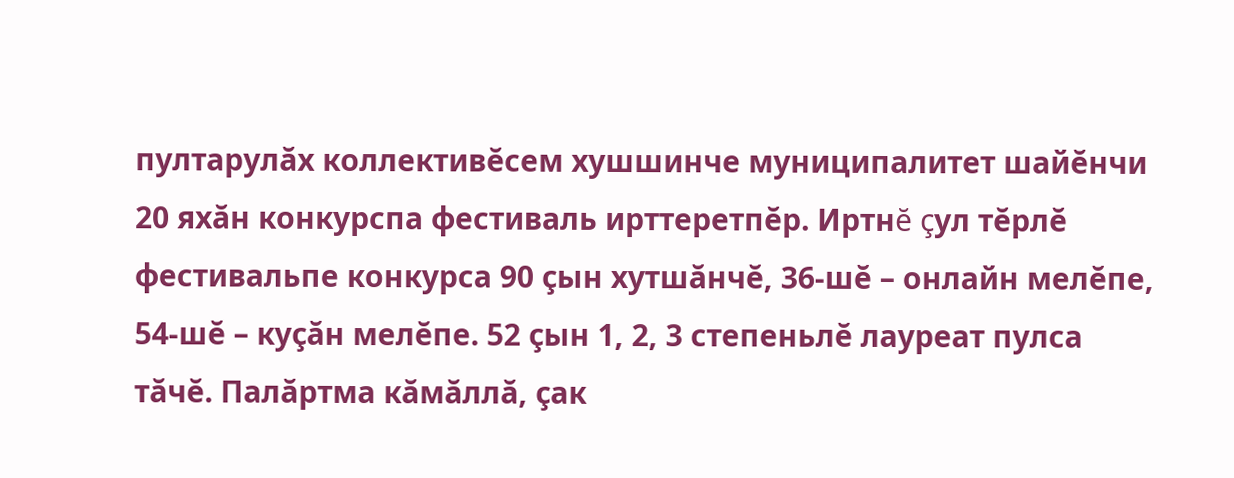пултарулăх коллективĕсем хушшинче муниципалитет шайĕнчи 20 яхăн конкурспа фестиваль ирттеретпĕр. Иртнĕ çул тĕрлĕ фестивальпе конкурса 90 çын хутшăнчĕ, 36-шĕ – онлайн мелĕпе, 54-шĕ – куçăн мелĕпе. 52 çын 1, 2, 3 степеньлĕ лауреат пулса тăчĕ. Палăртма кăмăллă, çак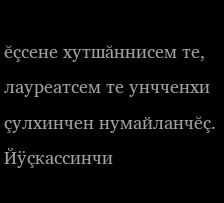ĕçсене хутшăннисем те, лауреатсем те унчченхи çулхинчен нумайланчĕç. Йÿçкассинчи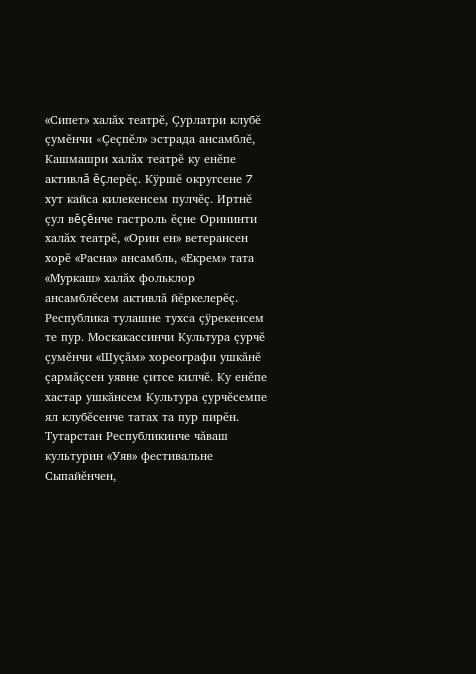«Сипет» халăх театрĕ, Çурлатри клубĕ çумĕнчи «Çеçпĕл» эстрада ансамблĕ, Кашмашри халăх театрĕ ку енĕпе активлă ĕçлерĕç. Кÿршĕ округсене 7 хут кайса килекенсем пулчĕç. Иртнĕ çул вĕçĕнче гастроль ĕçне Орининти халăх театрĕ, «Орин ен» ветерансен хорĕ «Расна» ансамбль, «Екрем» тата «Муркаш» халăх фольклор ансамблĕсем активлă йĕркелерĕç. Республика тулашне тухса çÿрекенсем те пур. Москакассинчи Культура çурчĕ çумĕнчи «Шуçăм» хореографи ушкăнĕ çармăçсен уявне çитсе килчĕ. Ку енĕпе хастар ушкăнсем Культура çурчĕсемпе ял клубĕсенче татах та пур пирĕн. Тутарстан Республикинче чăваш культурин «Уяв» фестивальне Сыпайĕнчен,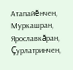Атапайĕнчен, Муркашран, Ярославкăран, Çурлатринчен,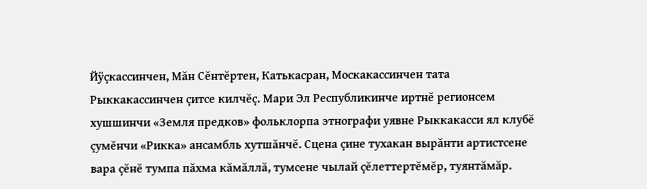Йÿçкассинчен, Мăн Сĕнтĕртен, Катькасран, Москакассинчен тата Рыккакассинчен çитсе килчĕç. Мари Эл Республикинче иртнĕ регионсем хушшинчи «Земля предков» фольклорпа этнографи уявне Рыккакасси ял клубĕ çумĕнчи «Рикка» ансамбль хутшăнчĕ. Сцена çине тухакан вырăнти артистсене вара çĕнĕ тумпа пăхма кăмăллă, тумсене чылай çĕлеттертĕмĕр, туянтăмăр.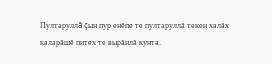Пултаруллă çын пур енĕпе те пултаруллă текен халăх каларăшĕ питех те вырăнлă кунта.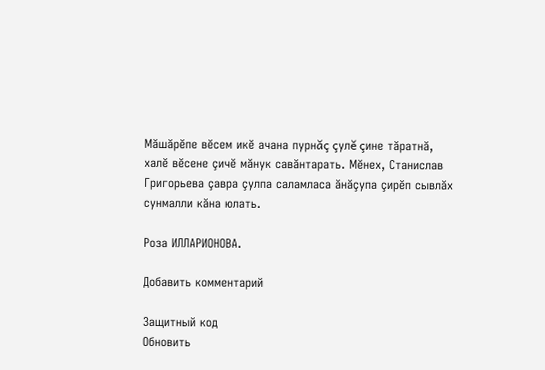Мăшăрĕпе вĕсем икĕ ачана пурнăç çулĕ çине тăратнă, халĕ вĕсене çичĕ мăнук савăнтарать. Мĕнех, Станислав Григорьева çавра çулпа саламласа ăнăçупа çирĕп сывлăх сунмалли кăна юлать.

Роза ИЛЛАРИОНОВА.

Добавить комментарий

Защитный код
Обновить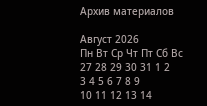Архив материалов

Август 2026
Пн Вт Ср Чт Пт Сб Вс
27 28 29 30 31 1 2
3 4 5 6 7 8 9
10 11 12 13 14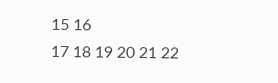15 16
17 18 19 20 21 22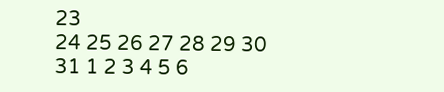23
24 25 26 27 28 29 30
31 1 2 3 4 5 6